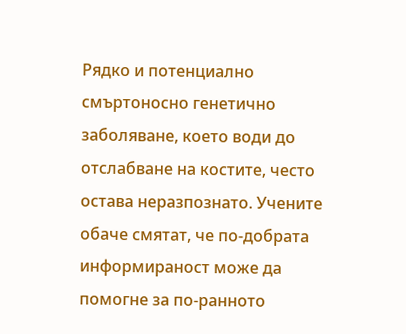Рядко и потенциално смъртоносно генетично заболяване, което води до отслабване на костите, често остава неразпознато. Учените обаче смятат, че по-добрата информираност може да помогне за по-ранното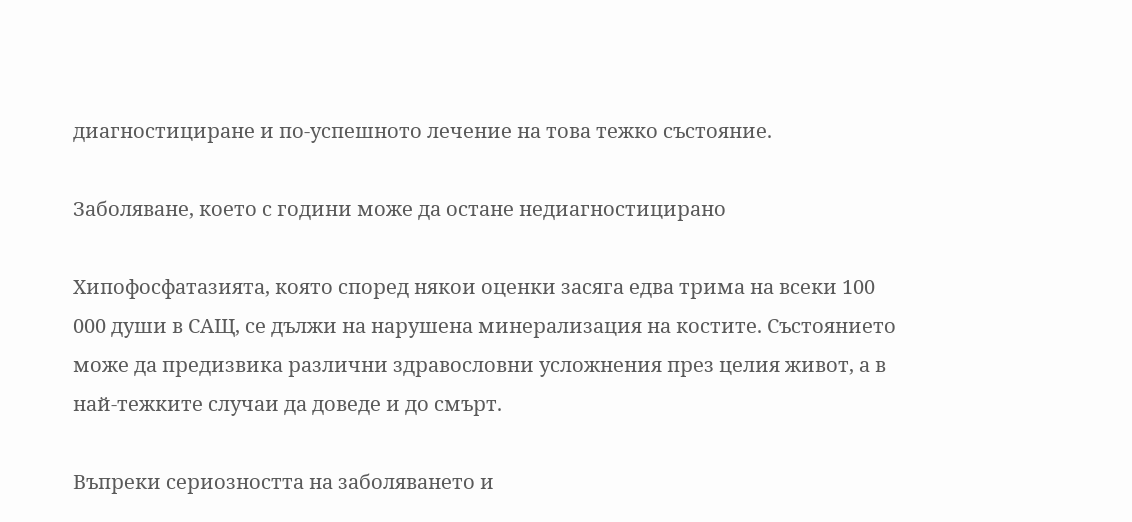диагностициране и по-успешното лечение на това тежко състояние.

Заболяване, което с години може да остане недиагностицирано

Хипофосфатазията, която според някои оценки засяга едва трима на всеки 100 000 души в САЩ, се дължи на нарушена минерализация на костите. Състоянието може да предизвика различни здравословни усложнения през целия живот, а в най-тежките случаи да доведе и до смърт.

Въпреки сериозността на заболяването и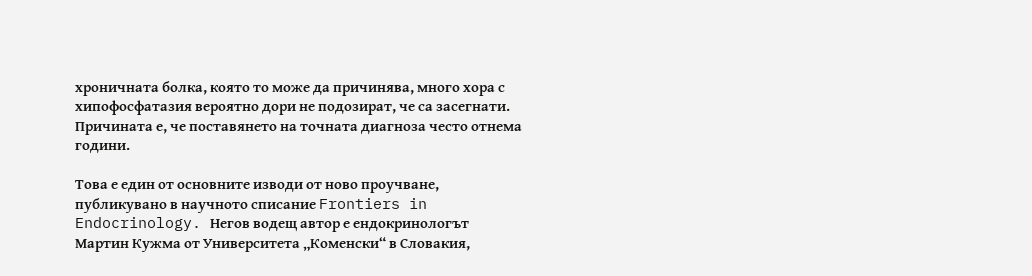хроничната болка, която то може да причинява, много хора с хипофосфатазия вероятно дори не подозират, че са засегнати. Причината е, че поставянето на точната диагноза често отнема години.

Това е един от основните изводи от ново проучване, публикувано в научното списание Frontiers in Endocrinology. Негов водещ автор е ендокринологът Мартин Кужма от Университета „Коменски“ в Словакия,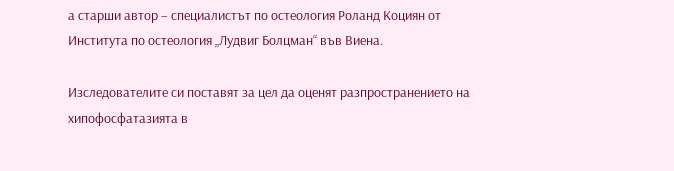а старши автор – специалистът по остеология Роланд Коциян от Института по остеология „Лудвиг Болцман“ във Виена.

Изследователите си поставят за цел да оценят разпространението на хипофосфатазията в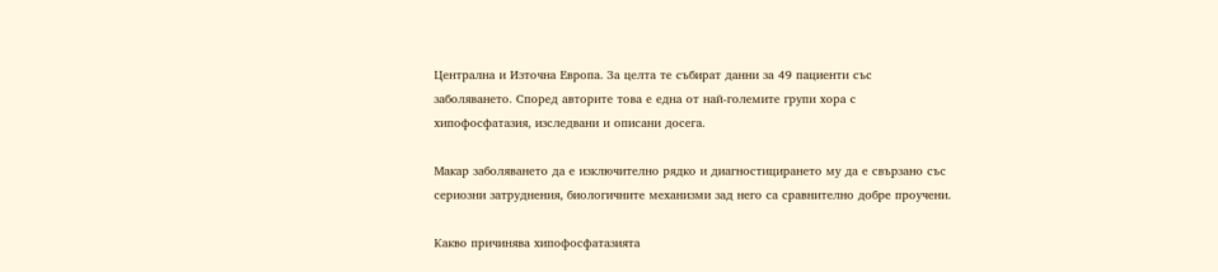Централна и Източна Европа. За целта те събират данни за 49 пациенти със заболяването. Според авторите това е една от най-големите групи хора с хипофосфатазия, изследвани и описани досега.

Макар заболяването да е изключително рядко и диагностицирането му да е свързано със сериозни затруднения, биологичните механизми зад него са сравнително добре проучени.

Какво причинява хипофосфатазията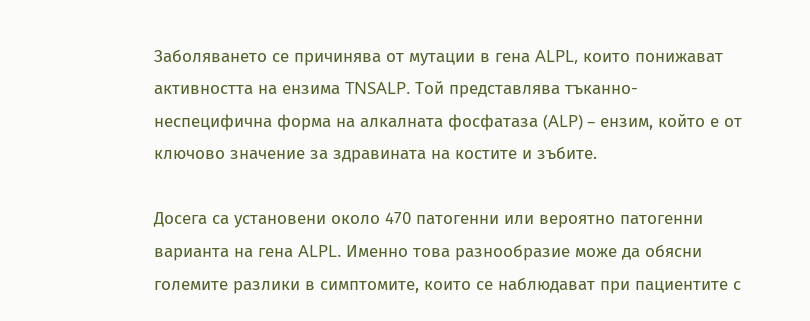Заболяването се причинява от мутации в гена ALPL, които понижават активността на ензима TNSALP. Той представлява тъканно-неспецифична форма на алкалната фосфатаза (ALP) – ензим, който е от ключово значение за здравината на костите и зъбите.

Досега са установени около 470 патогенни или вероятно патогенни варианта на гена ALPL. Именно това разнообразие може да обясни големите разлики в симптомите, които се наблюдават при пациентите с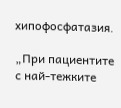хипофосфатазия.

„При пациентите с най-тежките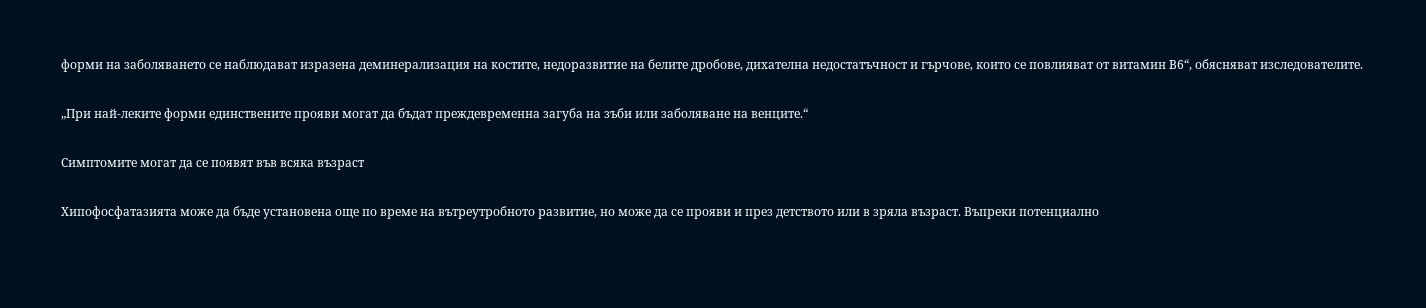форми на заболяването се наблюдават изразена деминерализация на костите, недоразвитие на белите дробове, дихателна недостатъчност и гърчове, които се повлияват от витамин B6“, обясняват изследователите.

„При най-леките форми единствените прояви могат да бъдат преждевременна загуба на зъби или заболяване на венците.“

Симптомите могат да се появят във всяка възраст

Хипофосфатазията може да бъде установена още по време на вътреутробното развитие, но може да се прояви и през детството или в зряла възраст. Въпреки потенциално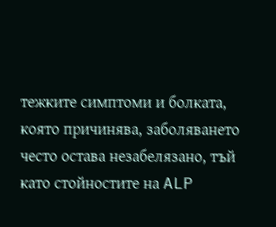тежките симптоми и болката, която причинява, заболяването често остава незабелязано, тъй като стойностите на ALP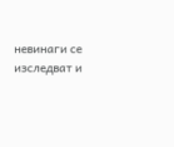невинаги се изследват и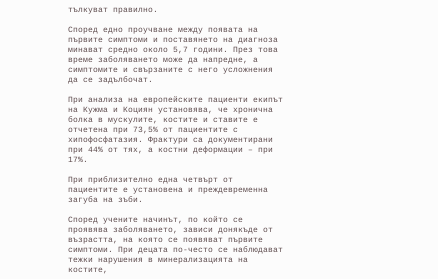тълкуват правилно.

Според едно проучване между появата на първите симптоми и поставянето на диагноза минават средно около 5,7 години. През това време заболяването може да напредне, а симптомите и свързаните с него усложнения да се задълбочат.

При анализа на европейските пациенти екипът на Кужма и Коциян установява, че хронична болка в мускулите, костите и ставите е отчетена при 73,5% от пациентите с хипофосфатазия. Фрактури са документирани при 44% от тях, а костни деформации – при 17%.

При приблизително една четвърт от пациентите е установена и преждевременна загуба на зъби.

Според учените начинът, по който се проявява заболяването, зависи донякъде от възрастта, на която се появяват първите симптоми. При децата по-често се наблюдават тежки нарушения в минерализацията на костите,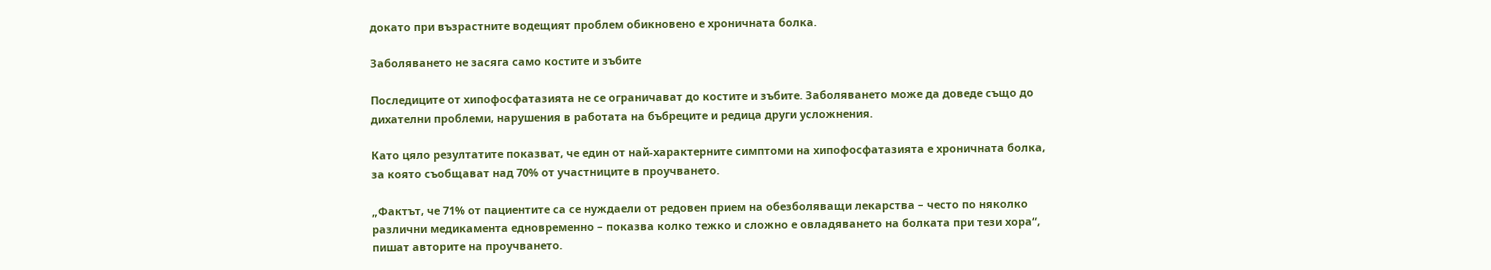докато при възрастните водещият проблем обикновено е хроничната болка.

Заболяването не засяга само костите и зъбите

Последиците от хипофосфатазията не се ограничават до костите и зъбите. Заболяването може да доведе също до дихателни проблеми, нарушения в работата на бъбреците и редица други усложнения.

Като цяло резултатите показват, че един от най-характерните симптоми на хипофосфатазията е хроничната болка, за която съобщават над 70% от участниците в проучването.

„Фактът, че 71% от пациентите са се нуждаели от редовен прием на обезболяващи лекарства – често по няколко различни медикамента едновременно – показва колко тежко и сложно е овладяването на болката при тези хора“, пишат авторите на проучването.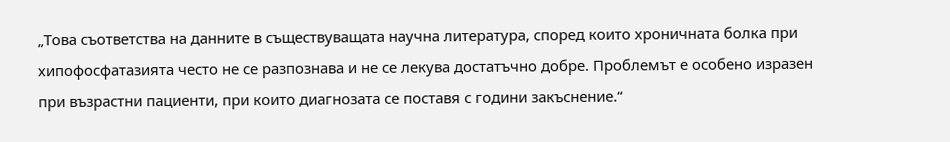„Това съответства на данните в съществуващата научна литература, според които хроничната болка при хипофосфатазията често не се разпознава и не се лекува достатъчно добре. Проблемът е особено изразен при възрастни пациенти, при които диагнозата се поставя с години закъснение.“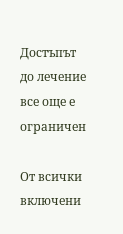Достъпът до лечение все още е ограничен

От всички включени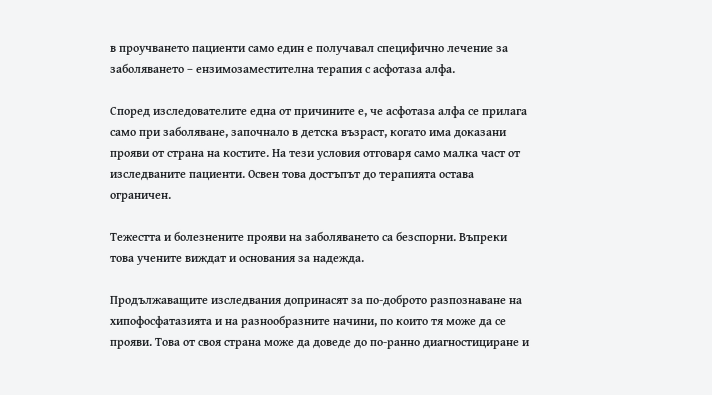в проучването пациенти само един е получавал специфично лечение за заболяването – ензимозаместителна терапия с асфотаза алфа.

Според изследователите една от причините е, че асфотаза алфа се прилага само при заболяване, започнало в детска възраст, когато има доказани прояви от страна на костите. На тези условия отговаря само малка част от изследваните пациенти. Освен това достъпът до терапията остава ограничен.

Тежестта и болезнените прояви на заболяването са безспорни. Въпреки това учените виждат и основания за надежда.

Продължаващите изследвания допринасят за по-доброто разпознаване на хипофосфатазията и на разнообразните начини, по които тя може да се прояви. Това от своя страна може да доведе до по-ранно диагностициране и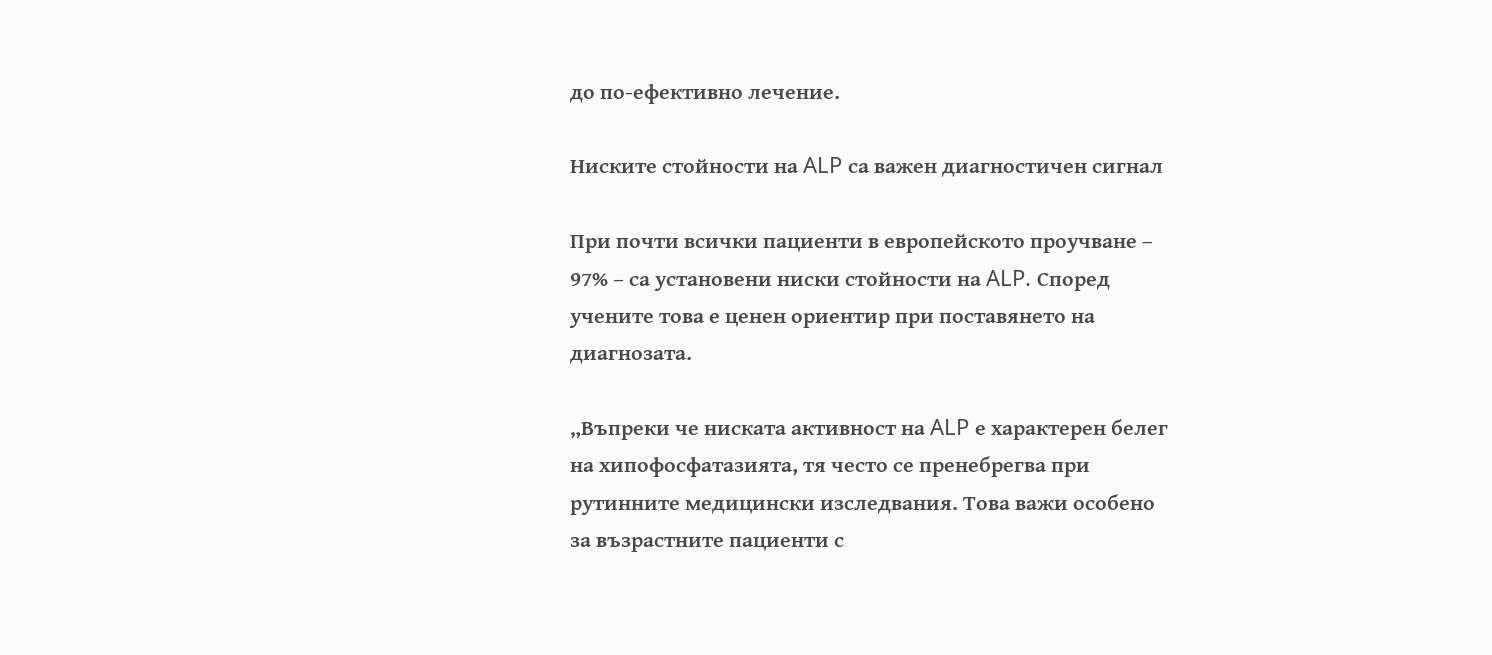до по-ефективно лечение.

Ниските стойности на ALP са важен диагностичен сигнал

При почти всички пациенти в европейското проучване – 97% – са установени ниски стойности на ALP. Според учените това е ценен ориентир при поставянето на диагнозата.

„Въпреки че ниската активност на ALP е характерен белег на хипофосфатазията, тя често се пренебрегва при рутинните медицински изследвания. Това важи особено за възрастните пациенти с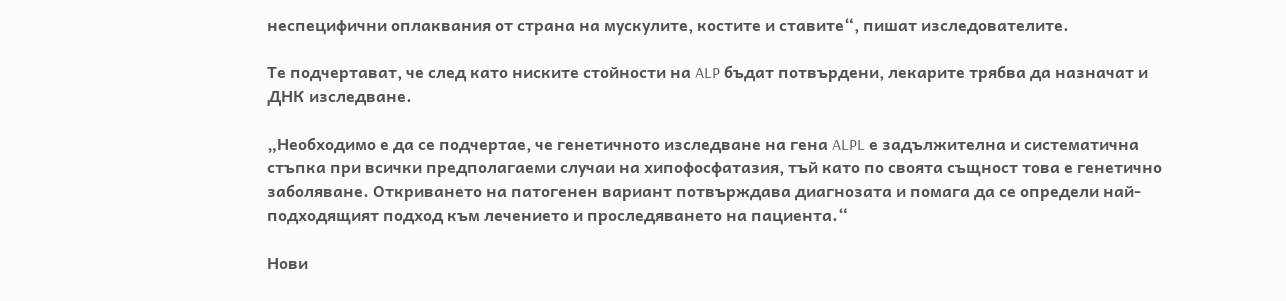неспецифични оплаквания от страна на мускулите, костите и ставите“, пишат изследователите.

Те подчертават, че след като ниските стойности на ALP бъдат потвърдени, лекарите трябва да назначат и ДНК изследване.

„Необходимо е да се подчертае, че генетичното изследване на гена ALPL е задължителна и систематична стъпка при всички предполагаеми случаи на хипофосфатазия, тъй като по своята същност това е генетично заболяване. Откриването на патогенен вариант потвърждава диагнозата и помага да се определи най-подходящият подход към лечението и проследяването на пациента.“

Нови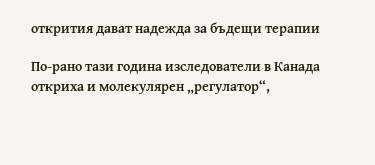открития дават надежда за бъдещи терапии

По-рано тази година изследователи в Канада откриха и молекулярен „регулатор“,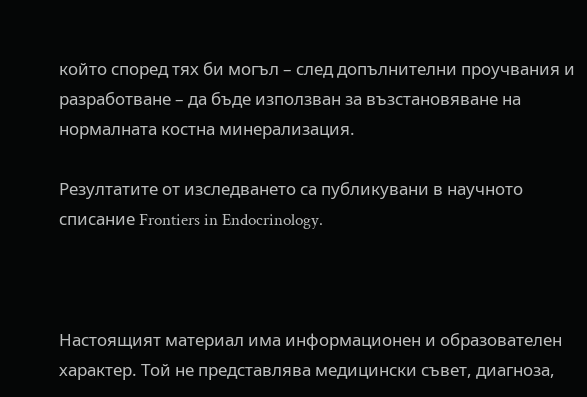който според тях би могъл – след допълнителни проучвания и разработване – да бъде използван за възстановяване на нормалната костна минерализация.

Резултатите от изследването са публикувани в научното списание Frontiers in Endocrinology.



Настоящият материал има информационен и образователен характер. Той не представлява медицински съвет, диагноза,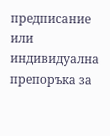предписание или индивидуална препоръка за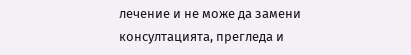лечение и не може да замени консултацията, прегледа и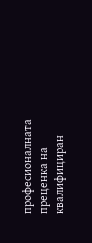професионалната преценка на квалифициран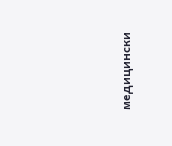медицински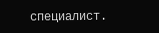специалист.